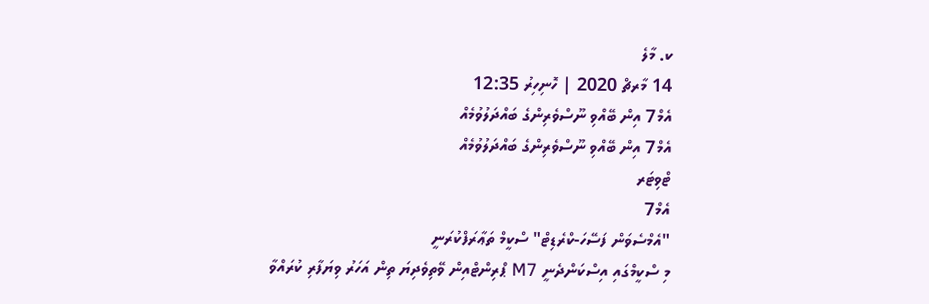ކ. މާލެ
14 މާރޗް 2020 | ހޮނިހިރު 12:35
އެމް7 އިން ބޭއްވި ނޫސްވެރިންގެ ބައްދަލުވުމެއް
އެމް7 އިން ބޭއްވި ނޫސްވެރިންގެ ބައްދަލުވުމެއް
ޓްވިޓަރ
އެމް7
"އެމްސެވަން ފަސޭހަ-ކްރެޑިޓް" ސްކީމް ތަޢާރަފްކުރަނީ
މި ސްކީމްގައި އިސްކަންދެނީ M7 ޕްރިންޓްއިން ވޭތިވެދިޔަ ތިން އަހަރު ވިޔަފާރި ކުރައްވާ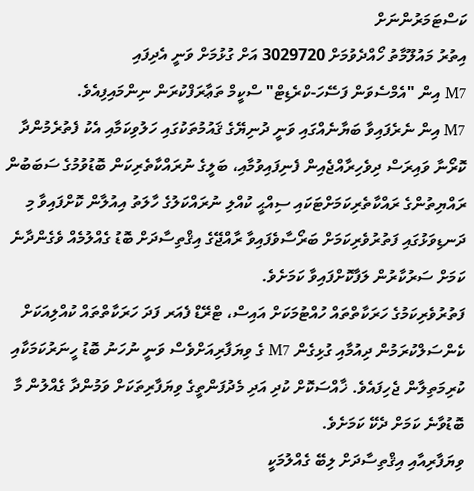ކަސްޓަމަރުންނަށް
އިތުރު މައުލޫމާތު ހޯއްދެވުމަށް 3029720 އަށް ގުޅުމަށް ވަނީ އެދިފައި
M7 އިން "އެމްސެވަން ފަސޭހަ-ކްރެޑިޓް" ސްކީމް ތަޢާރަފްކުރަން ނިންމައިފިއެވެ.
M7 އިން ނެރެފައިވާ ބަޔާނެއްގައި ވަނީ ދުނިޔޭގެ ޤައުމުތަކުގައި ހަލުވިކަމާއި އެކު ފެތުރެމުންދާ ކޮރޯނާ ވައިރަސް ދިވެހިރާއްޖެއިން ފެނިފައިވުމާއި، ބަލީގެ ނުރައްކާތެރިކަން ބޮޑުވުމުގެ ސަބަބުން ރައްޔިތުންގެ ރައްކާތެރިކަމަށްޓަކައި ސިއްޙީ ކުއްލި ނުރައްކަލުގެ ހާލަތު އިއުލާން ކޮށްފައިވާ މި ދަނޑިވަޅުގައި ފަތުރުވެރިކަމަށް ބަރޯސާވެފައިވާ ރާއްޖޭގެ އިޤްތިސާދަށް ބޮޑު ގެއްލުމެއް ވެގެންދާނެ ކަމަށް ސަރުކާރުން ލަފާކޮށްފައިވާ ކަމަށެވެ.
ފަތުރުވެރިކަމުގެ ހަރަކާތްތައް ހުއްޓުމަކަށް އައިސް، ޓްރޭޑް ފެއަރ ފަދަ ހަރަކާތްތައް ކުއްލިއަކަށް ކެންސަލްކުރަމުން ދިއުމާއި ގުޅިގެން M7 ގެ ވިޔަފާރިއަށްވެސް ވަނީ ނުހަނު ބޮޑު ހީނަރުކަމަކާއި ކުރިމަތިލާން ޖެހިފައެވެ. ޚާއްސަކޮށް ކުދި އަދި މެދުފަންތީގެ ވިޔަފާރިތަކަށް ވަމުންދާ ގެއްލުން މާ ބޮޑުވާނެ ކަމަށް ދެކޭ ކަމަށެވެ.
ވިޔަފާރިއާއި އިޤްތިސާދަށް ލިބޭ ގެއްލުމަކީ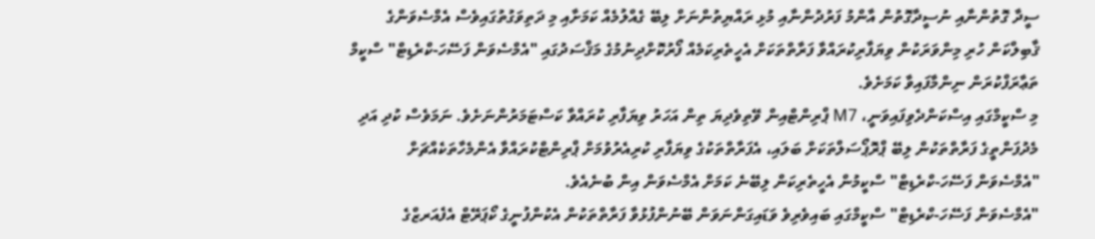ސީދާ ގޮތުންނާއި ނުސީދާގޮތުން އާންމު ފަރުދުންނާއި މުޅި ރައްޔިތުންނަށް ލިބޭ ގެއްލުމެއް ކަމަށާއި މި ދަތިވަގުތުގައިވެސް އެމްސެވަންގެ ޤާބިލްކަން ހުރި މިންވަރަކުން ވިޔަފާރިކުރައްވާ ފަރާތްތަކަށް އެހީތެރިކަމެއް ފޯރުކޮށްދިނުމުގެ މަޤްސަދުގައި "އެމްސެވަން ފަސޭހަ-ކްރެޑިޓް" ސްކީމް ތަޢާރަފްކުރަން ނިންމާފައިވާ ކަމަށެވެ.
މި ސްކީމްގައި އިސްކަންދެވިފައިވަނީ، M7 ޕްރިންޓްއިން ވޭތިވެދިޔަ ތިން އަހަރު ވިޔަފާރި ކުރައްވާ ކަސްޓަމަރުންނަށެވެ. ނަމަވެސް ކުދި އަދި މެދުފަންތީގެ ފަރާތްތަކުން ލިބޭ ޕްރޮޕޯސަލްތަކަށް ބަލައި، އެފަރާތްތަކުގެ ވިޔަފާރި ކުރިއެރުވުމަށް ޕްރިންޓްކުރައްވާ އެންމެހާތަކެއްޗަށް "އެމްސެވަން ފަސޭހަ-ކްރެޑިޓް" ސްކީމުން އެހީތެރިކަން ލިބޭނެ ކަމަށް އެމްސެވަން އިން ބުނެއެވެ.
"އެމްސެވަން ފަސޭހަ-ކްރެޑިޓް" ސްކީމްގައި ބައިވެރިވެ ވަޑައިގަންނަވަން ބޭނުންފުޅުވާ ފަރާތްތަކުން އެކުންފުނީގެ ކޯޕަރޭޓް އެފެއަރޒްގެ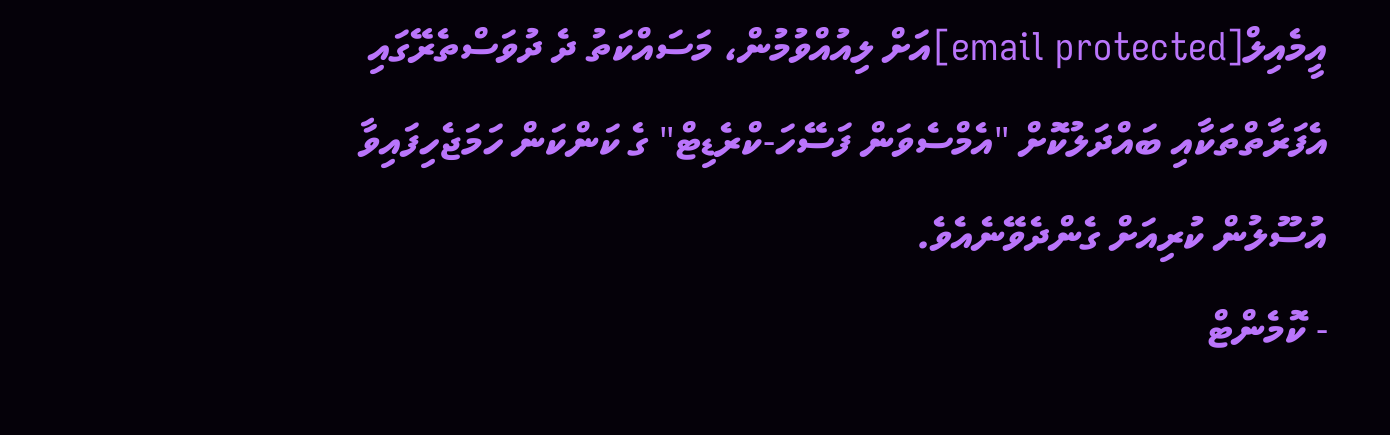އީމެއިލް[email protected]އަށް ލިއުއްވުމުން، މަސައްކަތު ދެ ދުވަސްތެރޭގައި އެފަރާތްތަކާއި ބައްދަލުކޮށް "އެމްސެވަން ފަސޭހަ-ކްރެޑިޓް" ގެ ކަންކަން ހަމަޖެހިފައިވާ އުސޫލުން ކުރިއަށް ގެންދެވޭނެއެވެ.
- ކޮމެންޓް